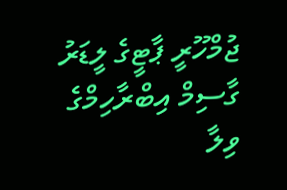ޖުމްހޫރީ ޕާޓީގެ ލީޑަރު ގާސިމް އިބްރާހިމްގެ ވިލާ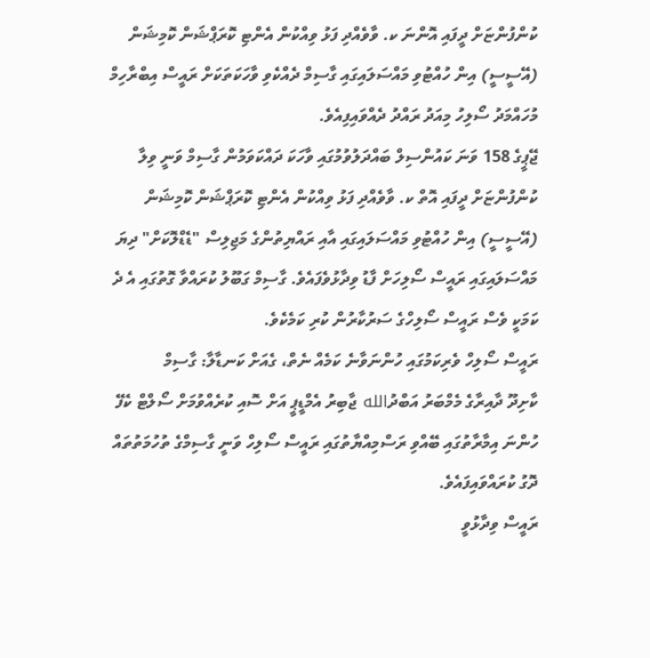ކުންފުންޏަށް ދީފައި އޮންނަ ކ. ވާވެއްދި ފަޅު ވިއްކުން އެންޓި ކޮރަޕްޝަން ކޮމިޝަން (އޭސީސީ) އިން ހުއްޓުވި މައްސަލައިގައި ގާސިމް ދެއްކެވި ވާހަކަތަކަށް ރައީސް އިބްރާހިމް މުހައްމަދު ސޯލިހު މިއަދު ރައްދު ދެއްވައިފިއެވެ.
ޖޭޕީގެ 158 ވަނަ ކައުންސިލް ބައްދަލުވުމުގައި ވާހަކަ ދައްކަވަމުން ގާސިމް ވަނީ ވިލާ ކުންފުންޏަށް ދީފައި އޮތް ކ. ވާވެއްދި ފަޅު ވިއްކުން އެންޓި ކޮރަޕްޝަން ކޮމިޝަން (އޭސީސީ) އިން ހުއްޓުވި މައްސަލައިގައި އާއި ރައްޔިތުންގެ މަޖިލިސް "ޑެޑްލޮކަށް" ދިޔަ މައްސަލައިގައި ރައީސް ސޯލިހަށް ފާޑު ވިދާޅުވެފައެވެ. ގާސިމް ގަބޫލު ކުރައްވާ ގޮތުގައި އެ ދެ ކަމަކީ ވެސް ރައީސް ސޯލިހްގެ ސަރުކާރުން ކުރި ކަމެކެވެ.
ރައީސް ސޯލިހް ވެރިކަމުގައި ހުންނަވާނެ ކަމެއް ނެތް، ގެއަށް ކަނޑާލާ: ގާސިމް
ކާށިދޫ ދާއިރާގެ މެމްބަރު އަބްދުالله ޖާބިރު އެމްޑީޕީ އަށް ސޮއި ކުރެއްވުމަށް ސޯލްޓް ކެފޭ ހުންނަ އިމާރާތުގައި ބޭއްވި ރަސްމިއްޔާތުގައި ރައީސް ސޯލިހް ވަނީ ގާސިމްގެ ތުހުމަތުތައް ދޮގު ކުރައްވައިފައެވެ.
ރައީސް ވިދާޅުވީ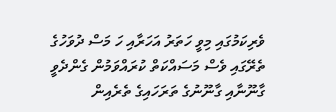ވެރިކަމުގައި މިވީ ހަތަރު އަހަރާއި ހަ މަސް ދުވަހުގެ ތެރޭގައި ވެސް މަސައްކަތް ކުރައްވަމުން ގެންދެވީ ގާނޫނާއި ގާނޫނުގެ ތަރަހައިގެ ތެރެއިން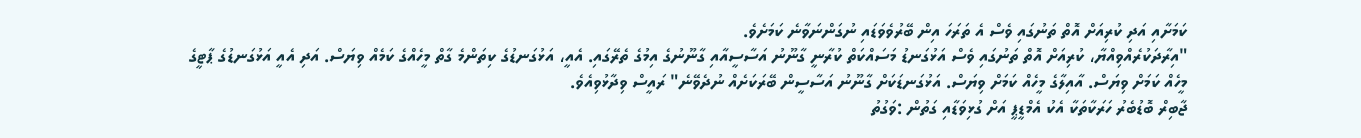ކަމަށާއި އަދި ކުރިއަށް އޮތް ތަނުގައި ވެސް އެ ތަރަހަ އިން ބޭރުވެވަޑައި ނުގަންނަވާނެ ކަމަށެވެ.
"އިރާދަކުރެއްވިއްޔާ، ކުރިއަށް އޮތް ތަނުގައި ވެސް އަޅުގަނޑު މަސައްކަތް ކުރާނީ ގާނޫނު އަސާސީއާއި ގާނޫނުގެ އިމުގެ ތެރޭގައި. އެއީ، އަޅުގަނޑުގެ ކިތަންމެ ގާތް މީހެއްގެ ކަމެއް ވިޔަސް. އަދި އެއީ އަޅުގަނޑުގެ ޕާޓީގެ މީހެއް ކަމަށް ވިޔަސް. އާއިލާގެ މީހެއް ކަމަށް ވިޔަސް. އަޅުގަނޑަކަށް ގާނޫނު އަސާސީން ބޭރަކަށެއް ނުދެވޭނެ" ރައީސް ވިދާޅުވިއެވެ.
ޖާބިރް ބޮޑުބެރު ހަރަކާތަކާ އެކު އެމްޑީޕީ އަށް ގުޅިވަޑާއި ގަތުން :ވަގުތު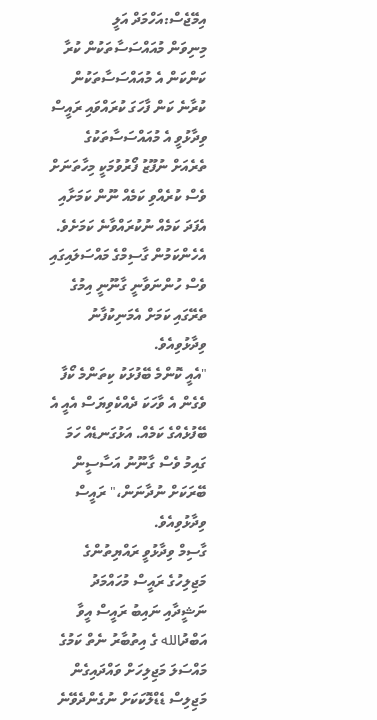އިމޭޖެސް:އަހްމަދް އަލީ
މިނިވަން މުއައްސަސާތަކުން ކުރާ ކަންކަން އެ މުއައްސަސާތަކުން ކުރާނެ ކަން ފާހަގަ ކުރައްވައި ރައީސް ވިދާޅުވީ އެ މުއައްސަސާތަކުގެ ތެރެއަށް ނުފޫޒު ފޯރުވުމަކީ މިހާތަނަށް ވެސް ކުރެއްވި ކަމެއް ނޫން ކަމަށާއި އެފަދަ ކަމެއް ނުކުރައްވާނެ ކަމަށެވެ.
އެހެންކަމުން ގާސިމްގެ މައްސަލައިގައި ވެސް ހުންނަވާނީ ގާނޫނީ އިމުގެ ތެރޭގައި ކަމަށް އެމަނިކުފާނު ވިދާޅުވިއެވެ.
"އެއީ ކޮންމެ ބޭފުޅަކު ކިތަންމެ ކޯފާ ވެގެން އެ ވާހަކަ ދެއްކެވިޔަސް އެއީ އެ ބޭފުޅެއްގެ ކަމެއް. އަޅުގަނޑެއް ހަމަ ގައިމު ވެސް ގާނޫނު އަސާސީން ބޭރަކަށް ނުދާނަން،" ރައީސް ވިދާޅުވިއެވެ.
ގާސިމް ވިދާޅުވީ ރައްޔިތުންގެ މަޖިލިހުގެ ރައީސް މުހައްމަދު ނަޝީދާއި ނައިބު ރައީސް އީވާ އަބްދުالله ގެ އިތުބާރު ނެތް ކަމުގެ މައްސަލަ މަޖިލިހަށް ވައްދައިގެން މަޖިލިސް ޑެޑްލޮކަކަށް ނުގެންދެވޭނެ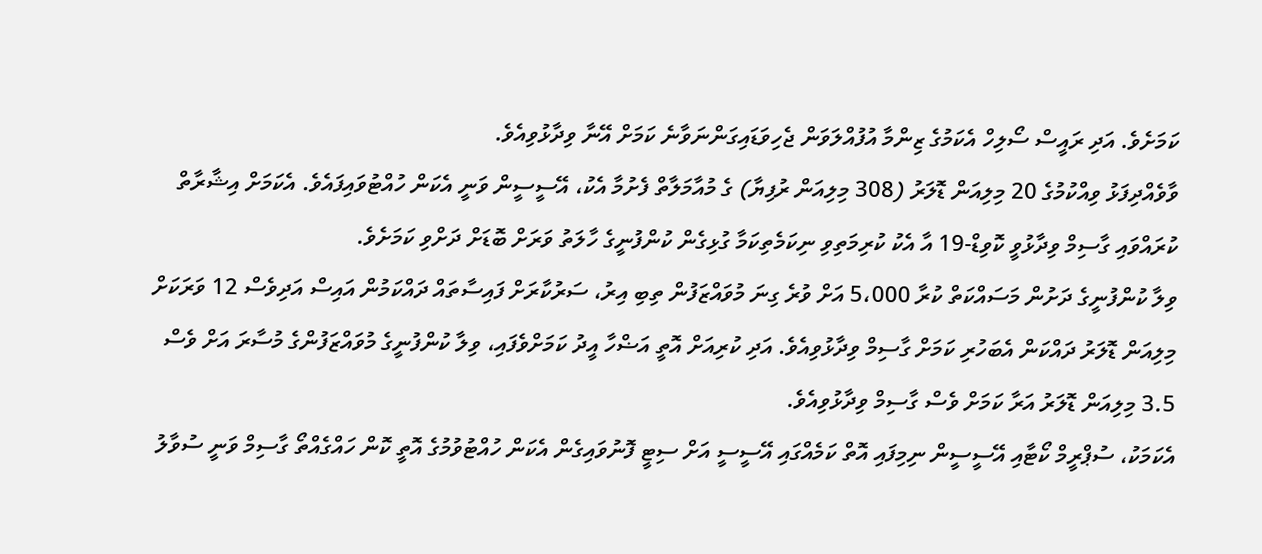ކަމަށެވެ. އަދި ރައީސް ސޯލިހް އެކަމުގެ ޒިންމާ އުފުއްލަވަން ޖެހިވަޑައިގަންނަވާނެ ކަމަށް އޭނާ ވިދާޅުވިއެވެ.
ވާވެއްދިފަޅު ވިއްކުމުގެ 20 މިލިއަން ޑޮލަރު (308 މިލިއަން ރުފިޔާ) ގެ މުއާމަލާތް ފެށުމާ އެކު، އޭސީސީން ވަނީ އެކަން ހުއްޓުވައިފައެވެ. އެކަމަށް އިޝާރާތް ކުރައްވައި ގާސިމް ވިދާޅުވީ ކޮވިޑް-19 އާ އެކު ކުރިމަތިވި ނިކަމެތިކަމާ ގުޅިގެން ކުންފުނީގެ ހާލަތު ވަރަށް ބޮޑަށް ދަށްވި ކަމަށެވެ.
ވިލާ ކުންފުނީގެ ދަށުން މަސައްކަތް ކުރާ 5،000 އަށް ވުރެ ގިނަ މުވައްޒަފުން ތިބި އިރު، ސަރުކާރަށް ފައިސާތައް ދައްކަމުން އައިސް އަދިވެސް 12 ވަރަކަށް މިލިއަން ޑޮލަރު ދައްކަން އެބަހުރި ކަމަށް ގާސިމް ވިދާޅުވިއެވެ. އަދި ކުރިއަށް އޮތީ އަޟްހާ އީދު ކަމަށްވެފައި، ވިލާ ކުންފުނީގެ މުވައްޒަފުންގެ މުސާރަ އަށް ވެސް 3.5 މިލިއަން ޑޮލަރު އަރާ ކަމަށް ވެސް ގާސިމް ވިދާޅުވިއެވެ.
އެކަމަކު، ސުޕްރީމް ކޯޓާއި އޭސީސީން ނިމިފައި އޮތް ކަމެއްގައި އޭސީސީ އަށް ސިޓީ ފޮނުވައިގެން އެކަން ހުއްޓުވުމުގެ އޮތީ ކޮން ހައްގެއްތޯ ގާސިމް ވަނީ ސުވާލު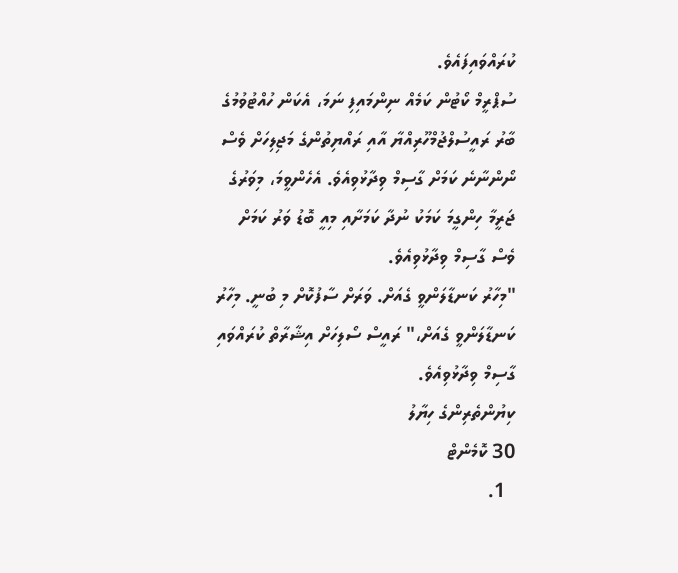ކުރައްވައިފައެވެ.
ސުޕްރީމް ކޯޓުން ކަމެއް ނިންމައިފި ނަމަ، އެކަން ހުއްޓުވުމުގެ ބާރު ރައީސުލްޖުމްހޫރިއްޔާ އާއި ރައްޔިތުންގެ މަޖިލިހަށް ވެސް ނޯންނާނެ ކަމަށް ގާސިމް ވިދާޅުވިއެވެ. އެހެންވީމަ، މިވަރުގެ ޖަރީމާ ހިންގީމަ ކަމަކު ނުދާ ކަމަށާއި މިއީ ބޮޑު ވަރު ކަމަށް ވެސް ގާސިމް ވިދާޅުވިއެވެ.
"މިހާރު ކަނޑާލަންވީ ގެއަށް. ވަރަށް ސާފުކޮށް މި ބުނީ. މިހާރު ކަނޑާލަންވީ ގެއަށް،" ރައީސް ސޯލިހަށް އިޝާރާތް ކުރައްވައި ގާސިމް ވިދާޅުވިއެވެ.
ކިޔުންތެރިންގެ ހިޔާލު
30 ކޮމެންޓް
  1.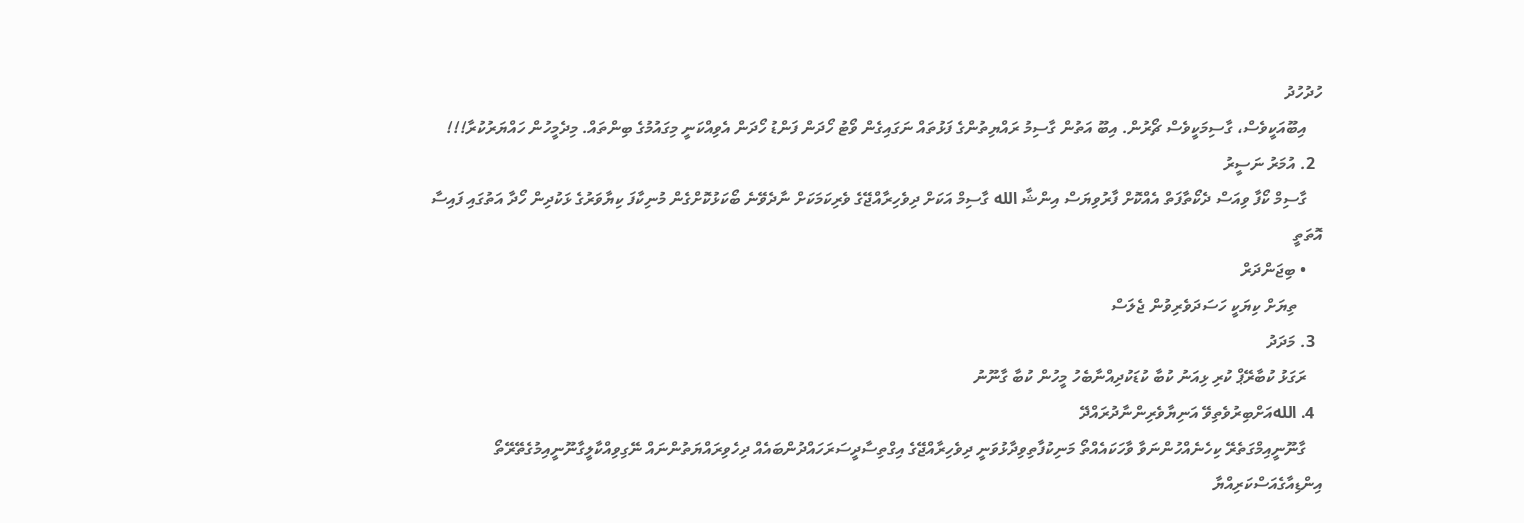ހުދުހުދު
    އިބޫއަކީވެސް، ގާސިމަކީވެސް ޗޯރުން. އިބޫ އަތުން ގާސިމު ރައްޔިތުންގެ ފަޅުތައް ނަގައިގެން ވޯޓު ހޯދަން ފަންޑު ހޯދަން އެވިއްކަނީ މިގައުމުގެ ބިންތައް. މިދެމީހުން ހައްޔަރުކުރާ!!!
  2. އުމަރު ނަސީރު
    ގާސިމް ކޯފާ ވިއަސް ދެކޯތާފަތް އެއްކޮށް ފާރުވިޔަސް އިންޝާ الله ގާސިމް އަކަށް ދިވެހިރާއްޖޭގެ ވެރިކަމަކަށް ނާދެވޭނެ ބޯކަޅުކޮށްގެން މުނިކާފަ ކިޔާވަރުގެ ޅަކުދިން ހޯދާ އަތުގައި ފައިސާ އޮތަތީ
    • ބިޖަންދަރް
      ތިޔަށް ކިޔަކީ ހަސަދަވެރިވުން ޖެލަސް
  3. މަދަދު
    ރަގަޅު ކުބާރޭޕް ކުރި ޅިއަނު ކުބާ ކުޑަކުދިއްނާބެހު މީހުން ކުބާ ގާނޫނު
  4. اللهއަށްބިރުވެތިވޭ އަނިޔާވެރިންނާދުރައްދޭ
    ގާނޫނީއިމްގަތެރޭ ކިހެނެއްހުންނަވާ ވާހަކައެއްތޯ މަނިކުފާތިވިދާޅުވަނީ ދިވެހިރާއްޖޭގެ އިގްތިސާދީސަރަހައްދުންބައެއް ދިހެވިރައްޔަތުންނައް ނޭގިވިއްކާލީގާނޫނީއިމުގެތޭރޭތޯ އިންޑިއާގެއަސްކަރިއްޔާ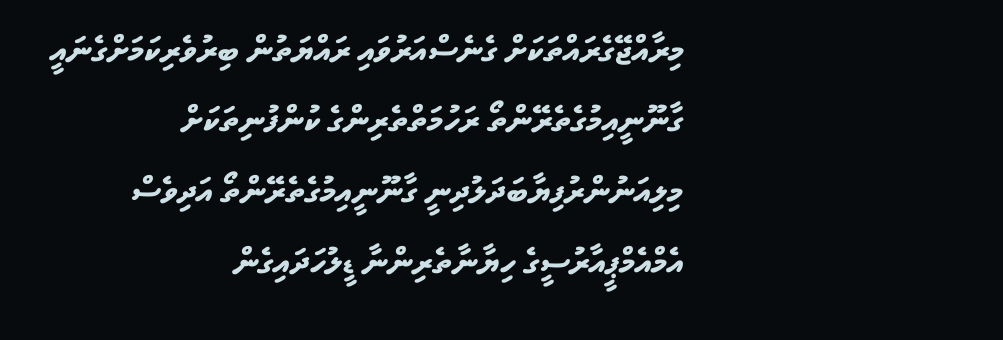މިރާއްޖޭގެރައްތަކަށް ގެނެސްއަރުވައި ރައްޔަތުން ބިރުވެރިކަމަށްގެނައީ ގާނޫނީއިމުގެތެރޭންތޯ ރަހުމަތްތެރިންގެ ކުންފުނިތަކަށް މިލިއަނުންރުފިޔާބަދަލުދިނީ ގާނޫނީއިމުގެތެރޭންތޯ އަދިވެސް އެމްއެމްޕީއާރުސީގެ ހިޔާނާތެރިންނާ ޑީލުހަދައިގެން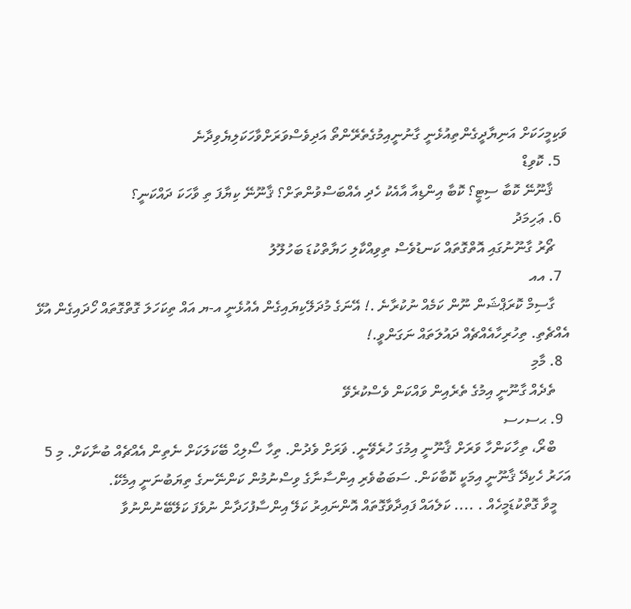ވަކިމީހަކަށް އަނިޔާދީގެންތިއުޅެނީ ގާނުނީއިމުގެތެރޭންތޯ އަދިވެސްވަރަށްވާހަކަލިޔެވިދާނެ
  5. ކޮވިޑް
    ޤާނޫނޭ ކޮބާ ސިޓީ؟ ކޮބާ އިންޑިއާ އާއެކު ހެދި އެއްބަސްވުންތަށް؟ ޤާނޫނޭ ކިޔާފަ ތި ވާހަކަ ދައްކަނީ؟
  6. ޢަހިމަދު
    ޗޯރު ގާނޫނުގައި އޮތްގޮތައް ކަނޑުވެސް ތިވިއްކާލި ހަޔާތްކުޑަ ބަހުލޫލު
  7. އއ
    ގާސިމް ކޮރަޕްޝަން ނޫން ކަމެއް ނުކުރާނެ .! އޭނަގެ މުދަލޭކިޔައިގެން އެއުޅެނީ އ-ޔ އައް ތިކަހަލަ ގޮތްގޮތައް ހޯދައިގެން އުޅޭ އެއްޗެތި. ތިހުރިހާއެއްޗެއް ދައުލަތައް ނަގަންވީ.!
  8. މާމި
    ތެދެއް ގާނޫނީ އިމުގެ ތެރެއިން ވައްކަން ވެސްކުރެވޭ
  9. ޙސހސ
    ބްރޯ، ތިހާކަންހާ ވަރަށް ޤާނޫނީ އިމުގަ ހުރެވޭނީ. ޥަރަށް ވެދުން. ތިހާ ސޯލިޙް ބޭކަލަކަށް ނެތިން އެއްޗެއް ބުނާކަށް. މި 5 އަހަރު ހެކިދޭ ޤާނޫނީ އިމަކީ ކޮބާކަން. ސަބަބުވެރި އިންސާނާގެ ވިސްނުމުން ކަންނޭނގެ ތިޔަބުނަނީ އިމެކޭ.
    މީވާ ގޮތްކުޑަމީހެއް . .... ކަލެއައް ފައިދާވާގޮތައް އޮންނައިރު ކަލޭ އިންސާފުހަދާން ނުވެފަ ކަލޭބޭނުންނުވާ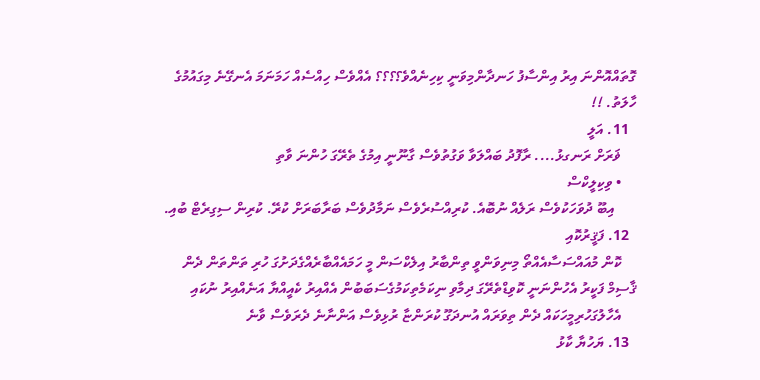ގޮތައްއޮންނަ އިރު އިންސާފު ހަނދާންމިވަނީ ކިހިނެއްވެ؟؟؟؟ އެއްވެސް ހިއްސެއް ހަމަނަމަ އެނގޭނެ މިގައުމުގެ ހާލަތު. !!
  11. އަލީ
    ޥަރަށް ރަނގޅު.... ރާފޮދު ބައްލަވާ ވަގުތުވެސް ގާނޫނީ އިމުގެ ތެރޭގަ ހުންނަ ވާތި
    • ވިކިލީކްސް
      އިބޫ ދުވަހަކުވެސް ރަލެއް ނުބޮއެ. ކުރިއްސުރެވެސް ނަމާދުވެސް ބަރާބަރަށް ކުރޭ. ކުރިން ސިގިރެޓް ބުއި.
  12. ފަޤީރުކޮއި
    ކޮން މުއައްސަސާއެއްތޯ މިނިވަންވީ ތިންބާރު އިލެކްސަން މީ ހަމައެއްބާރެއްގެދަށުގަ ހުރި ތަންތަން ދެން ޤާސިމް ފަކީރު އެހުންނަނީ ކޮވިޑްތެރޭގަ ދިމާވި ނިކަމެތިކަމުގެސަބަބުން އެއްއިރު ކެއީއްޔާ އަނެއްއިރު ނުކައި
    އެހާލުގަހުރިމީހަކައް ދެން ތިވަރައް އުނދަގޫ ކުރަންޏާ ރުޅިވެސް އަންނާނެ ދެރަވެސް ވާނެ
  13. ޔަހުޔާ ކާޅު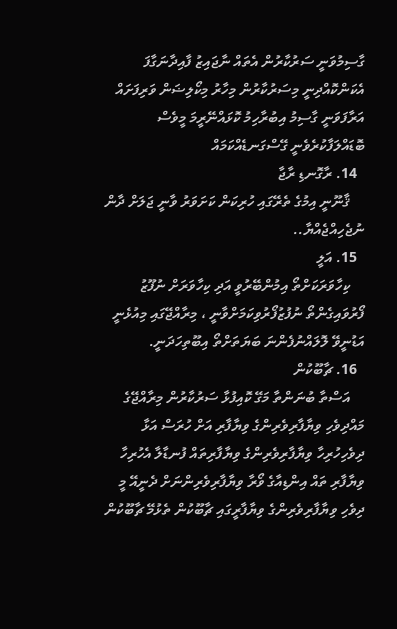ގާސިމުވަނީ ސަރުކާރުން އެތައް ނާޖައިޒު ފާއިދާނަގާފަ އެކަންކޮއްދިނީ މިސަރުކާރުން މިހާރު މިކޯލިޟަން ވަރިފަށައް އަރާފަވަނީ ގާސިމު އިބުރާހިމު ކޮޅައްނޭރީމަ މީވެސް ބޮޑައްލަފާކުރެވެނީ ގޭސްގަނޑެއްކަމައް
  14. ރާގޮނޑި ރާޖާ
    ޤާނޫނީ އިމުގެ ތެރޭގައި ހުރިކަން ކަށަވަރު ވާނީ ޖަލަށް ދާން ނުޖެހިއްޖެއްޔާ..
  15. އަލީ
    ކިހާވަރަކަށްތޯ އިމުންބޭރުވީ އަދި ކިހާވަރަށް ނުފޫޒު ފޯރުވައިގެންތޯ ނުފުޒުފޯރުވިކަމަށްވާނީ ، މިރާއްޖޭގައި މިއުޅެނީ އަޑުނީވޭ ލޮލައްނުފެންނަ ބަޔަތަށްތޯ އިބޫތިހަދަނީ.
  16. ޗާބޫކުން
    އަސްތާ ބުނަންތާ މަގޭ ކޮއިފުޅާ ސަރުކާރުން މިރާއްޖޭގެ މައްދިވެހި ވިޔާފާރިވެރިންގެ ވިޔާފާރި އަށް ހުރަސް އަޅާ ދިވެހިހުރިހާ ވިޔާފާރިވެރިންގެ ވިޔާފާރިތައް ފުނޑާލާ އެހުރިހާ ވިޔާފާރި ތައް އިންޑިއާގެ ވޯރާ ވިޔާފާރިވެރިންނަށް ދެނީއޭ މީ ދިވެހި ވިޔާފާރިވެރިންގެ ވިޔާފާރީގައި ޗާބޫކުން ތެޅުމޭ ޗާބޫކުން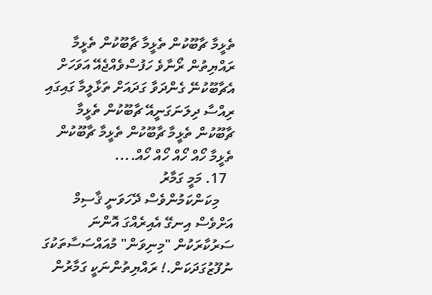ތެޅީމާ ޗާބޫކުން ތެޅީމާ ޗާބޫކުން ތެޅީމާ ރައްޔިތުން ރޯނާވެ ހަފުސްވެއްޖެއޭ އަވަހަށް އެޗާބޫކުނޭ ގެންދަވާ ގަދައަށް ތަޅާލީމާ ގައިގައި ރިއްސާ ދިލަނަގަނީއޭ ޗާބޫކުން ތެޅީމާ ޗާބޫކުން ތެޅީމާ ޗާބޫކުން ތެޅީމާ ޗާބޫކުން ތެޅީމާ ހޯއް ހޯއް ހޯއް ހޯއް....
  17. މަމީ ގަމާރު
    މިކަންކަމުންވެސް ދޭހަވަނީ ޤާސިމް އަށްވެސް އިނގޭ އެއިރެއްގަ އޮންނަ ސަރުކާރަކުން "މިނިވަން" މުއައްސަސާތަކުގަ ނުފޫޒުގަދަކަން.! ރައްޔިތުންނަކީ ގަމާރުން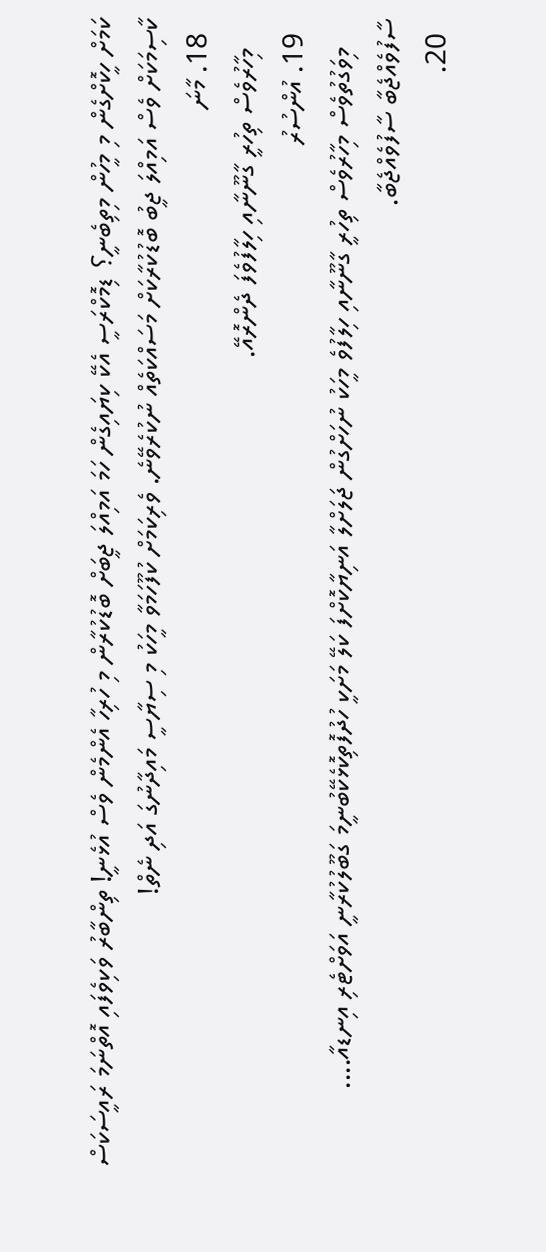ކަމަށް ހީކޮށްގެން މި މީހުން މިތިބެނީ؟ ޑިމޮކްރަސީ އެކޭ ކިޔައިގެން ހަމަ އަމިއްލަ ޖީބަށް ބޮޑުކުރާން މި ހުރިހާ އެންމެން ވެސް އުޅެނީ! ތިންބާރު ވަކިވެފައި އޮތްނަމަ ރައީސަކަސް ކާސިމަކަށް ވެސް އަމިއްލަ ޖީބު ބޮޑުކުރާކަށް މަސައްކަތެއް ނުކުރެވޭނެ. ވެރިކަމަށް ކުފޫހަމަވާ މީހަކު މި ސިޔާސީ މައިދާނުގަ އަދި ނެތް!
  18. މާނަ
    މިހާރުވެސް ތިހުރީ ގާނޫނާއި ހިލާފުވެފަ ދެންރޮއޭ.
  19. އުންސުރު
    މިވަގުތުވެސް މިހާރުވެސް ތިހުރީ ގާނޫނާއި ހިލާފުވެ މީހަކު ނުހަށްގުން ޖަލަށްލާ އަނިޔާކޮށްފަ ކަލޭ މަށަކީ ހުދުފޮތިކޮޅެކޭބުނީމަ ގަބޫލުކުރާނީ އަވަށްޓެރި އިނޑއާ.... ސާފުވެއްޖެބާ ސާފުވެއްޖެބާ.
  20.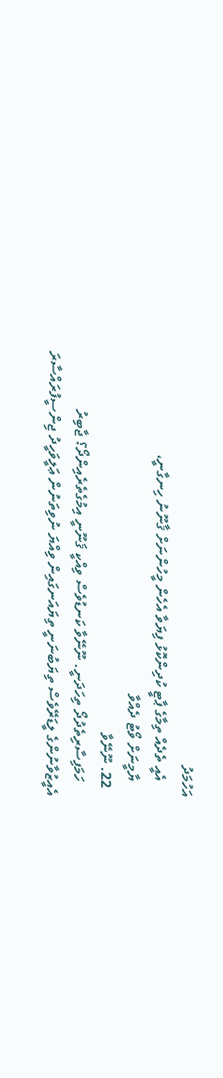އަހުމަދު
    އެއީ ތެދެއް ތިމާގެ ޕާޓީ ކުދިންކޮޅު ފިޔަވާ އެހެން މީހުންނަށް ޤާނޫނު ހިނގާނީ،
    ޔާމީނަށް ވޯޓު ދެއްވާ
  22. ނޫނޭވާ
    ހަމަފިސާރިތެދުދޯ ތިހަދަނީ. ނޫނޭވާ ކަނޑުވެސް ވިއްކީ ޤަނޫނީ އިމުގެތެރެއިންދޯ؟ ޖާބިރު އެއީޒުވާނުންގެ ލީޑަރޭވެސް ތިޔަބުނަނީ ތިޔައަނގައިން ވިއްޔަ ނުވިތަނުން ޢަލީވަހީދު ޖިންސީފުރައްސާރަ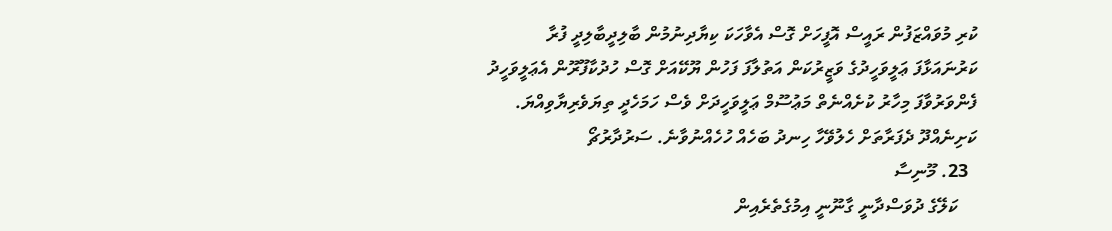ކުރި މުވައްޒަފުން ރައީސް އޮފީހަށް ގޮސް އެވާހަކަ ކިޔާދިނުމުން ބާލިދީބާލިދީ ފުރާ ކަރުނައަޅާފަ ޢަލީވަހީދުގެ ވަޒީރުކަން އަތުލާފަ ފަހުން ޔޫކޭއަށް ގޮސް ހުދުކާފޫރޫން އެޢަލީވަހީދު ފެންވަރުވާފަ މިހާރު ކުށެއްނެތް މަޢުސޫމް ޢަލީވަހީދަށް ވެސް ހަމަހެދީ ތިޔަވެރިޔާވިއްޔަ. ކަށިނެއްދޫ ދެފަރާތަށް ހެލުވޭހާ ހިނދު ބަހެއް ހުހެއްނުވާނެ. ސަރުދާރުޗޯ
  23. މޫނިސާ
    ކަލޭގެ ދުވަސްދާނީ ގާނޫނީ އިމުގެތެރެއިން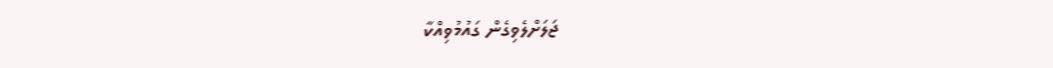ޖަލަށްލެވިގެން ގައުމުވިއްކާ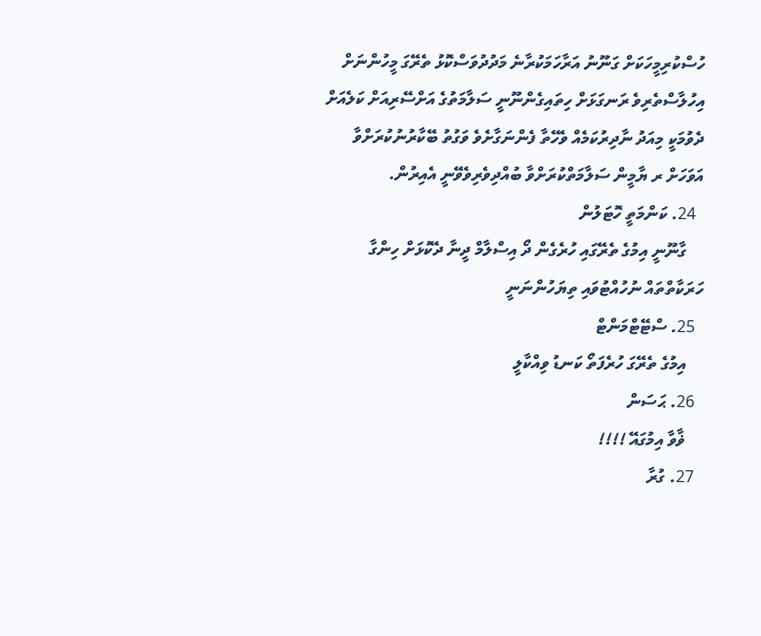ހުސްކުރިމީހަކަށް ގަނޫނު އަރާހަމަކުރާނެ މަދުދުވަސްކޮޅު ތެރޭގަ މީހުންނަށް އިހުލާސްތެރިވެ ރަނގަޅަށް ހިތައިގެންނޫނީ ސަލާމަތުގެ އަށްސޭރިއަށް ކަލެއަށް ދެވުމަކީ މިއަދު ނާދިރުކަމެއް ވެހޭތާ ފެންނަގާށެވެ ވަގުތު ބޭކާރުނުކުރަށްވާ އަވަހަށް ރ ޔާމީން ސަލާމަތްކުރަށްވާ ބުއްދިވެރިވެވޭނީ އެއިރުން.
  24. ކަންމަތީ ހޮޓަލުން
    ގާނޫނީ އިމުގެ ތެރޭގައި ހުރެގެން ދޯ އިސްލާމް ދީނާ ދެކޮޅަށް ހިންގާ ހަރަކާތްތައް ނުހުއްޓުވައި ތިޔަހުންނަނީ
  25. ސްޓޭޓްމަންޓް
    އިމުގެ ތެރޭގަ ހުރެފަތޯ ކަނޑު ވިއްކާލީ
  26. ޙަސަން
    ޥާވާ އިމުގައޭ !!!!
  27. ގުރާ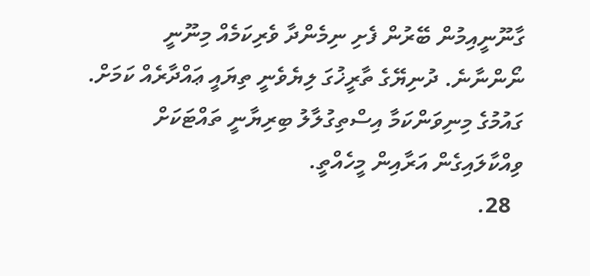ގާނޫނީއިމުން ބޭރުން ފެށި ނިމެންދާ ވެރިކަމެއް މިނޫނީ ނޯންނާނެ. ދުނިޔޭގެ ތާރީޚުގަ ލިޔެވެނީ ތިޔައީ ޢައްދާރެއް ކަމަށް. ގައުމުގެ މިނިވަންކަމާ އިސްތިގުލާލު ބިރިޔާނީ ތައްޓަކަށް ވިއްކާލައިގެން އަރާއިން މީހެއްތީ.
  28.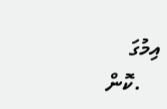އިމުގަ
    .ކޮން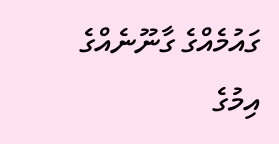ގައުމެއްގެ ގާނޫނެއްގެ އިމުގެ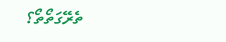ތެރޭގަތޯތޯ؟